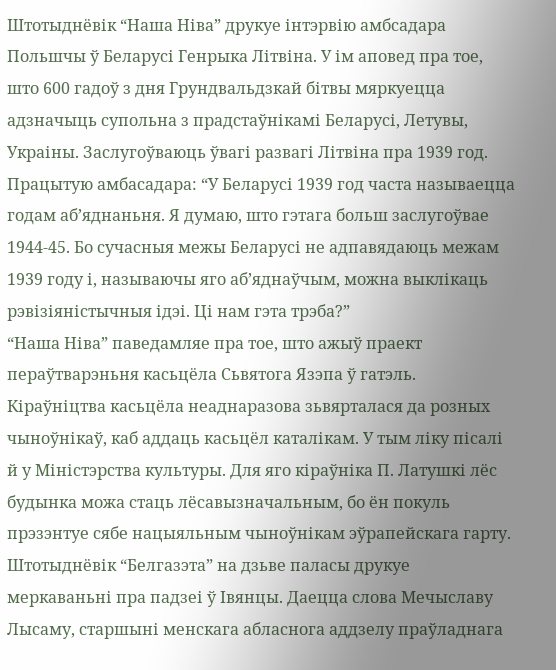Штотыднёвік “Наша Ніва” друкуе інтэрвію амбсадара Польшчы ў Беларусі Генрыка Літвіна. У ім аповед пра тое, што 600 гадоў з дня Грундвальдзкай бітвы мяркуецца адзначыць супольна з прадстаўнікамі Беларусі, Летувы, Украіны. Заслугоўваюць ўвагі развагі Літвіна пра 1939 год. Працытую амбасадара: “У Беларусі 1939 год часта называецца годам аб’яднаньня. Я думаю, што гэтага больш заслугоўвае 1944-45. Бо сучасныя межы Беларусі не адпавядаюць межам 1939 году і, называючы яго аб’яднаўчым, можна выклікаць рэвізіяністычныя ідэі. Ці нам гэта трэба?”
“Наша Ніва” паведамляе пра тое, што ажыў праект пераўтварэньня касьцёла Сьвятога Язэпа ў гатэль. Кіраўніцтва касьцёла неаднаразова зьвярталася да розных чыноўнікаў, каб аддаць касьцёл каталікам. У тым ліку пісалі й у Міністэрства культуры. Для яго кіраўніка П. Латушкі лёс будынка можа стаць лёсавызначальным, бо ён покуль прэзэнтуе сябе нацыяльным чыноўнікам эўрапейскага гарту.
Штотыднёвік “Белгазэта” на дзьве паласы друкуе меркаваньні пра падзеі ў Івянцы. Даецца слова Мечыславу Лысаму, старшыні менскага абласнога аддзелу праўладнага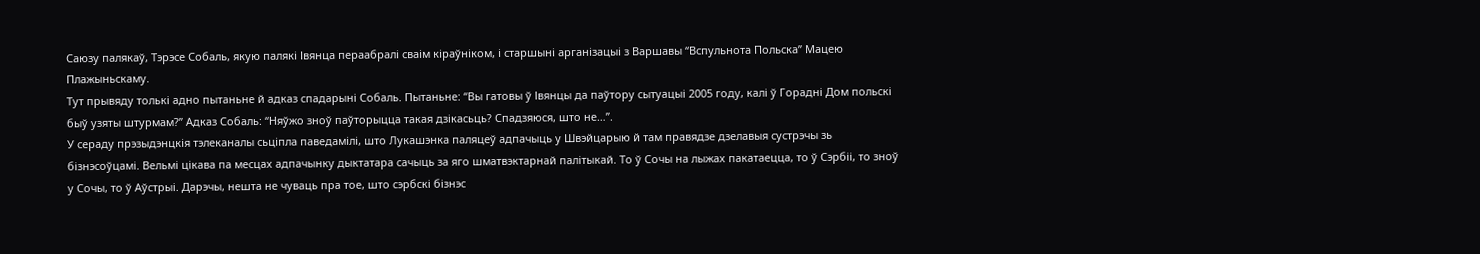Саюзу палякаў, Тэрэсе Собаль, якую палякі Івянца пераабралі сваім кіраўніком, і старшыні арганізацыі з Варшавы “Вспульнота Польска” Мацею Плажыньскаму.
Тут прывяду толькі адно пытаньне й адказ спадарыні Собаль. Пытаньне: “Вы гатовы ў Івянцы да паўтору сытуацыі 2005 году, калі ў Горадні Дом польскі быў узяты штурмам?” Адказ Собаль: “Няўжо зноў паўторыцца такая дзікасьць? Спадзяюся, што не…”.
У сераду прэзыдэнцкія тэлеканалы сьціпла паведамілі, што Лукашэнка паляцеў адпачыць у Швэйцарыю й там правядзе дзелавыя сустрэчы зь бізнэсоўцамі. Вельмі цікава па месцах адпачынку дыктатара сачыць за яго шматвэктарнай палітыкай. То ў Сочы на лыжах пакатаецца, то ў Сэрбіі, то зноў у Сочы, то ў Аўстрыі. Дарэчы, нешта не чуваць пра тое, што сэрбскі бізнэс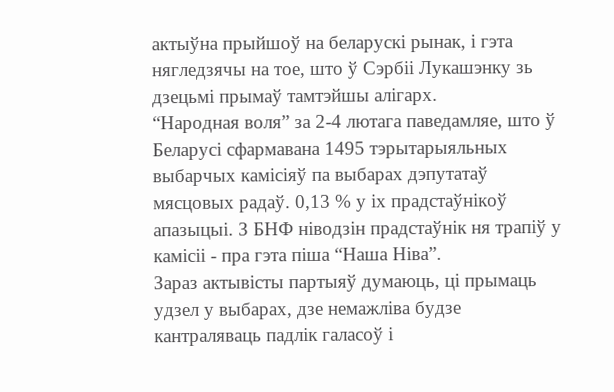актыўна прыйшоў на беларускі рынак, і гэта нягледзячы на тое, што ў Сэрбіі Лукашэнку зь дзецьмі прымаў тамтэйшы алігарх.
“Народная воля” за 2-4 лютага паведамляе, што ў Беларусі сфармавана 1495 тэрытарыяльных выбарчых камісіяў па выбарах дэпутатаў мясцовых радаў. 0,13 % у іх прадстаўнікоў апазыцыі. З БНФ ніводзін прадстаўнік ня трапіў у камісіі - пра гэта піша “Наша Ніва”.
Зараз актывісты партыяў думаюць, ці прымаць удзел у выбарах, дзе немажліва будзе кантраляваць падлік галасоў і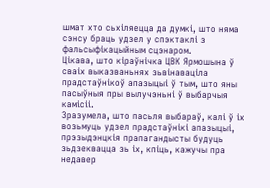шмат хто сьхіляецца да думкі, што няма сэнсу браць удзел у спэктаклі з фальсыфікацыйным сцэнаром.
Цікава, што кіраўнічка ЦВК Ярмошына ў сваіх выказваньнях зьвінаваціла прадстаўнікоў апазыцыі ў тым, што яны пасыўныя пры вылучэньні ў выбарчыя камісіі.
Зразумела, што пасьля выбараў, калі ў іх возьмуць удзел прадстаўнікі апазыцыі, прэзыдэнцкія прапагандысты будуць зьдзеквацца зь іх, кпіць, кажучы пра недавер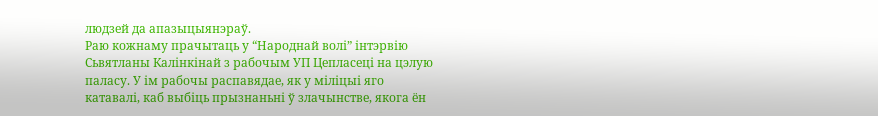людзей да апазыцыянэраў.
Раю кожнаму прачытаць у “Народнай волі” інтэрвію Сьвятланы Калінкінай з рабочым УП Цепласеці на цэлую паласу. У ім рабочы распавядае, як у міліцыі яго катавалі, каб выбіць прызнаньні ў злачынстве, якога ён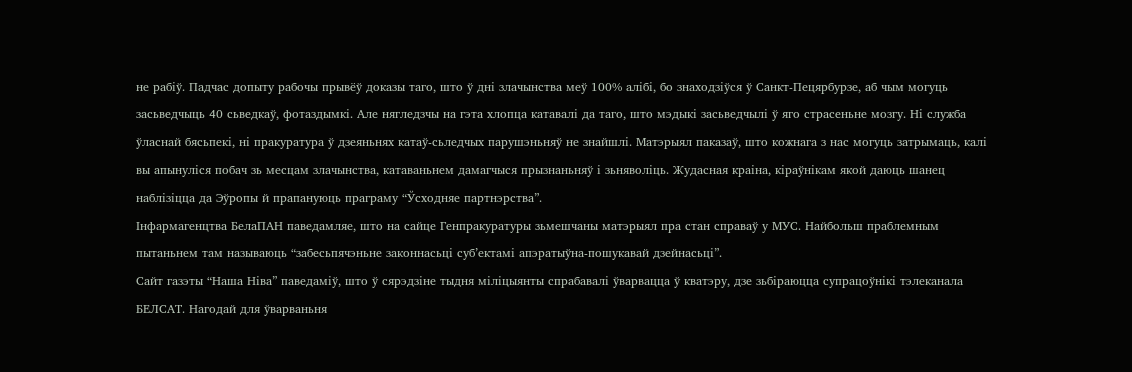не рабіў. Падчас допыту рабочы прывёў доказы таго, што ў дні злачынства меў 100% алібі, бо знаходзіўся ў Санкт-Пецярбурзе, аб чым могуць засьведчыць 40 сьведкаў, фотаздымкі. Але нягледзчы на гэта хлопца катавалі да таго, што мэдыкі засьведчылі ў яго страсеньне мозгу. Ні служба ўласнай бясьпекі, ні пракуратура ў дзеяньнях катаў-сьледчых парушэньняў не знайшлі. Матэрыял паказаў, што кожнага з нас могуць затрымаць, калі вы апынуліся побач зь месцам злачынства, катаваньнем дамагчыся прызнаньняў і зьняволіць. Жудасная краіна, кіраўнікам якой даюць шанец наблізіцца да Эўропы й прапануюць праграму “Ўсходняе партнэрства”.
Інфармагенцтва БелаПАН паведамляе, што на сайце Генпракуратуры зьмешчаны матэрыял пра стан справаў у МУС. Найбольш праблемным пытаньнем там называюць “забесьпячэньне законнасьці суб’ектамі апэратыўна-пошукавай дзейнасьці”.
Сайт газэты “Наша Ніва” паведаміў, што ў сярэдзіне тыдня міліцыянты спрабавалі ўварвацца ў кватэру, дзе зьбіраюцца супрацоўнікі тэлеканала БЕЛСАТ. Нагодай для ўварваньня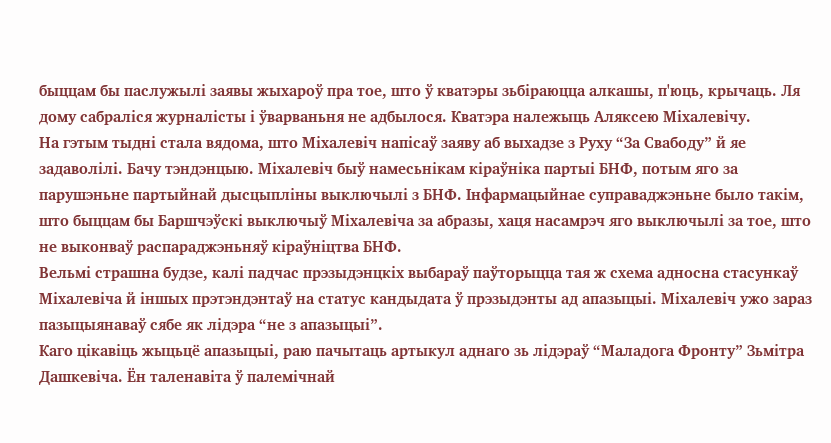быццам бы паслужылі заявы жыхароў пра тое, што ў кватэры зьбіраюцца алкашы, п'юць, крычаць. Ля дому сабраліся журналісты і ўварваньня не адбылося. Кватэра належыць Аляксею Міхалевічу.
На гэтым тыдні стала вядома, што Міхалевіч напісаў заяву аб выхадзе з Руху “За Свабоду” й яе задаволілі. Бачу тэндэнцыю. Міхалевіч быў намесьнікам кіраўніка партыі БНФ, потым яго за парушэньне партыйнай дысцыпліны выключылі з БНФ. Інфармацыйнае суправаджэньне было такім, што быццам бы Баршчэўскі выключыў Міхалевіча за абразы, хаця насамрэч яго выключылі за тое, што не выконваў распараджэньняў кіраўніцтва БНФ.
Вельмі страшна будзе, калі падчас прэзыдэнцкіх выбараў паўторыцца тая ж схема адносна стасункаў Міхалевіча й іншых прэтэндэнтаў на статус кандыдата ў прэзыдэнты ад апазыцыі. Міхалевіч ужо зараз пазыцыянаваў сябе як лідэра “не з апазыцыі”.
Каго цікавіць жыцьцё апазыцыі, раю пачытаць артыкул аднаго зь лідэраў “Маладога Фронту” Зьмітра Дашкевіча. Ён таленавіта ў палемічнай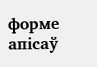форме апісаў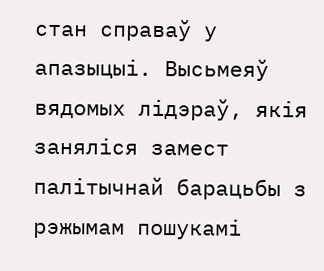стан справаў у апазыцыі. Высьмеяў вядомых лідэраў, якія заняліся замест палітычнай барацьбы з рэжымам пошукамі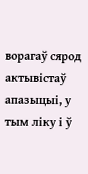ворагаў сярод актывістаў апазыцыі, у тым ліку і ў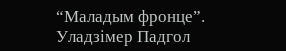“Маладым фронце”.
Уладзімер Падгол